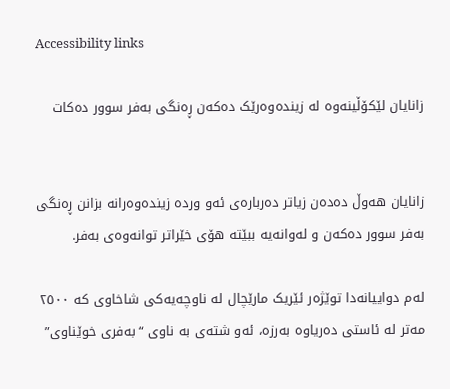Accessibility links

زانایان لێکۆڵینەوە لە زیندەوەرێک دەکەن ڕەنگی بەفر سوور دەکات


زانایان هەوڵ دەدەن زیاتر دەربارەی ئەو وردە زیندەوەرانە بزانن ڕەنگی بەفر سوور دەکەن و لەوانەیە ببێتە هۆی خێراتر توانەوەی بەفر.

لەم دواییانەدا توێژەر ئێریک مارێچال لە ناوچەیەکی شاخاوی کە ٢٥٠٠ مەتر لە ئاستی دەریاوە بەرزە، ئەو شتەی بە ناوی “بەفری خوێناوی”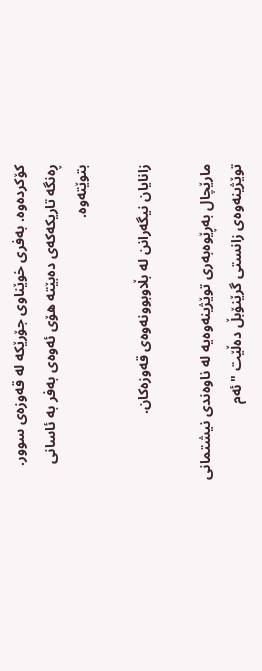کۆکردەوە. بەفری خوێناوی جۆرێکە لە قەوزەی سوور. ڕەنگە تاریکەکەی دەبێتە هۆی ئەوەی بەفر بە ئاسانی بتوێتەوە.

زانایان نیگەرانن لە بڵاوبوونەوەی قەوزەکان.

مارێچال بەڕێوەبەری توێژینەوەیە لە ناوەندی نیشتمانی توێژینەوەی زانستی گرێنۆبڵ دەڵێت "ئەم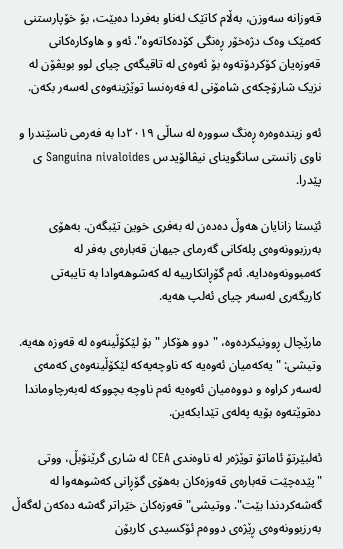قەوزانە سەوزن، بەڵام کاتێک لەناو بەفردا دەبێت، بۆ خۆپارستنی کەمێک وەک دژەخۆر ڕەنگی کۆدەکاتەوە". ئەو و هاوکارەکانی قەوزەیان کۆکردۆتەوە بۆ ئەوەی لە تاقیگەی چیای لوو بویڤۆن لە نزیک شارۆچکەی شامۆنی لە فەرەنسا توێژینەوەی لەسەر بکەن.

ئەو زیندەوەرە ڕەنگ سوورە لە ساڵی ٢٠١٩دا بە فەرمی ناسێندرا و ناوی زانستی سانگوینای نیڤالۆیدس Sanguina nivaloides ی پێدرا.

ئێستا زانایان هەوڵ دەدەن لە بەفری خوین تێبگەن. بەهۆی بەرزبوونەوەی پلەکانی گەرمای جیهان قەبارەی بەفر لە کەمبوونەوەدایە. ئەم گۆڕانکارییە لە کەشوهەوادا بە تایبەتی کاریگەری لەسەر چیای ئەلپ هەیە.

مارێچال ڕوونیکردەوە، "دوو هۆکار " بۆ لێکۆڵینەوە لە قەوزە هەیە. وتیشی: "یەکەمیان ئەوەیە کە ناوچەیەکە لێکۆڵینەوەی کەمەی لەسەر کراوە و دووەمیان ئەوەیە ئەم ناوچە بچووکە لەبەرچاوماندا دەتوێتەوە بۆیە پەلەی تێدابکەین.

ئەلبێرتۆ ئاماتۆ توێژەر لە ناوەندی CEA لە شاری گرێنۆبڵ، ووتی "پێدەچێت قەبارەی قەوزەکان بەهۆی گۆڕانی کەشوهەوا لە گەشەکردندا بێت". ووتیشی" قەوزەکان خێراتر گەشە دەکەن لەگەڵ بەرزبوونەوەی ڕێژەی دووەم ئۆکسیدی کاربۆن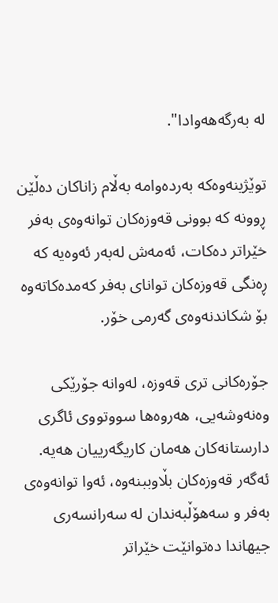لە بەرگەهەوادا".

توێژینەوەکە بەردەوامە بەڵام زاناکان دەڵێن ڕوونە کە بوونی قەوزەکان توانەوەی بەفر خێراتر دەکات، ئەمەش لەبەر ئەوەیە کە ڕەنگی قەوزەکان توانای بەفر کەمدەکاتەوە بۆ شکاندنەوەی گەرمی خۆر.

جۆرەکانی تری قەوزە، لەوانە جۆرێکی وەنەوشەیی، هەروەها سووتووی ئاگری دارستانەکان هەمان کاریگەرییان هەیە. ئەگەر قەوزەکان بڵاوببنەوە، ئەوا توانەوەی بەفر و سەهۆڵبەندان لە سەرانسەری جیهاندا دەتوانێت خێراتر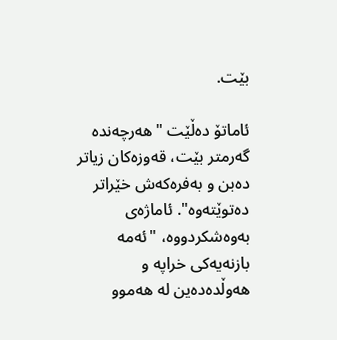بێت.

ئاماتۆ دەڵێت "هەرچەندە گەرمتر بێت، قەوزەکان زیاتر دەبن و بەفرەکەش خێراتر دەتوێتەوە". ئاماژەی بەوەشکردووە، "ئەمە بازنەیەکی خراپە و هەوڵدەدەین لە هەموو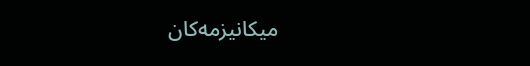میکانیزمەکان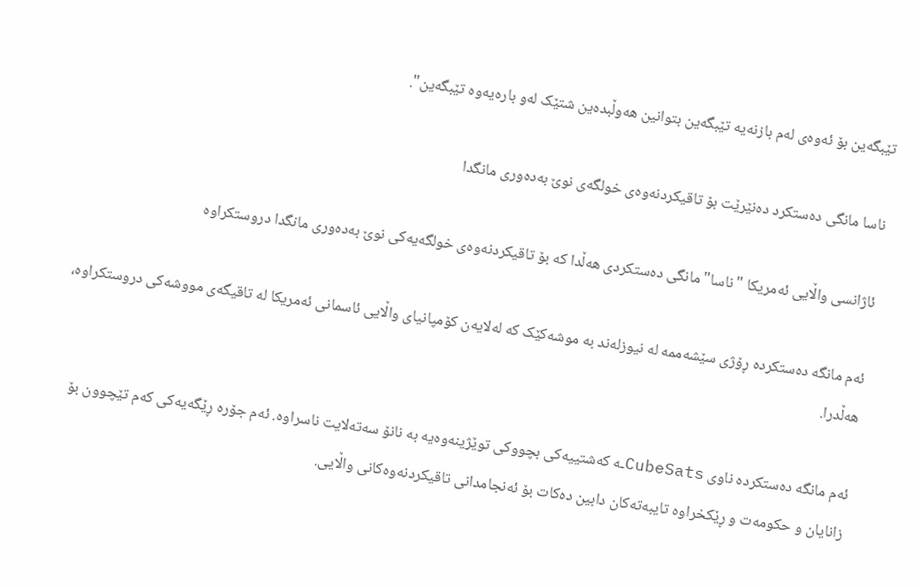تێبگەین بۆ ئەوەی لەم بازنەیە تێبگەین بتوانین هەوڵبدەین شتێک لەو بارەیەوە تێبگەین".

ناسا مانگی دەستکرد دەنێرێت بۆ تاقیکردنەوەی خولگەی نوێ بەدەوری مانگدا

ئاژانسی واڵایی ئەمریکا "ناسا" مانگی دەستکردی هەڵدا کە بۆ تاقیکردنەوەی خولگەیەکی نوێ بەدەوری مانگدا دروستکراوە

ئەم مانگە دەستکردە ڕۆژی سێشەممە لە نیوزلەند بە موشەکێک کە لەلایەن کۆمپانیای واڵایی ئاسمانی ئەمریکا لە تاقیگەی مووشەکی دروستکراوە، هەڵدرا.

ئەم مانگە دەستکردە ناوی CubeSatsـە کەشتییەکی بچووکی توێژینەوەیە بە نانۆ سەتەلایت ناسراوە. ئەم جۆرە ڕێگەیەکی کەم تێچوون بۆ زانایان و حکومەت و ڕێکخراوە تایبەتەکان دابین دەکات بۆ ئەنجامدانی تاقیکردنەوەکانی واڵایی.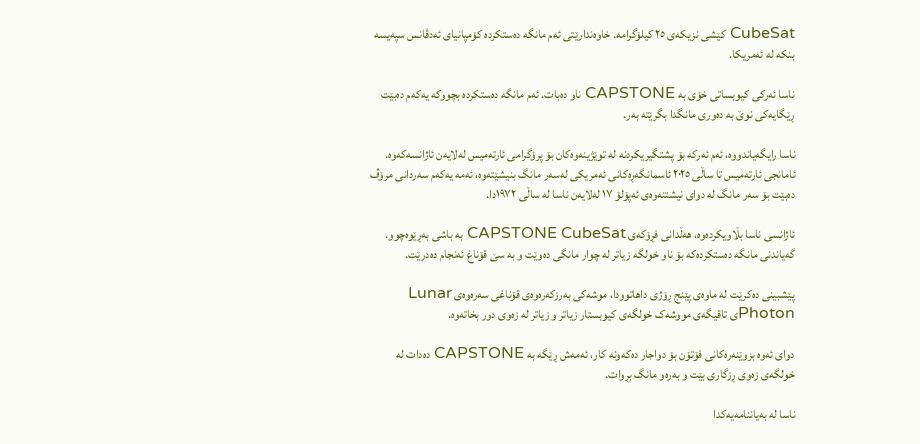CubeSat کێشی نزیکەی ٢٥ کیلۆگرامە. خاوەندارێتی ئەم مانگە دەستکردە کۆمپانیای ئەدڤانس سپەیسە بنکە لە ئەمریکا.

ناسا ئەرکی کیوبساتی خۆی بە CAPSTONE ناو دەبات. ئەم مانگە دەستکردە بچووکە یەکەم دەبێت ڕێگایەکی نوێ بە دەوری مانگدا بگرێتە بەر.

ناسا رایگەیاندووە، ئەم ئەرکە بۆ پشتگیریکردنە لە توێژینەوەکان بۆ پرۆگرامی ئارتەمیس لەلایەن ئاژانسەکەوە. ئامانجی ئارتەمیس تا ساڵی ٢٠٢٥ ئاسمانگەڕەکانی ئەمریکی لەسەر مانگ بنیشێتەوە، ئەمە یەکەم سەردانی مرۆڤ دەبێت بۆ سەر مانگ لە دوای نیشتنەوەی ئەپۆلۆ ١٧ لەلایەن ناسا لە ساڵی ١٩٧٢دا.

ئاژانسی ناسا بڵاویکردەوە، هەڵدانی فڕۆکەی CAPSTONE CubeSat بە باشی بەڕێوەچوو. گەیاندنی مانگە دەستکردەکە بۆ ناو خولگە زیاتر لە چوار مانگی دەوێت و بە سێ قۆناغ ئەنجام دەدرێت.

پێشبینی دەکرێت لە ماوەی پێنج ڕۆژی داهاتوودا، موشەکی بەرزکەرەوەی قۆناغی سەرەوەی Lunar Photonی تاقیگەی مووشەک خولگەی کیوبستار زیاتر و زیاتر لە زەوی دور بخاتەوە.

دوای ئەوە بزوێنەرەکانی فۆتۆن بۆ دواجار دەکەونە کار، ئەمەش ڕێگە بە CAPSTONE دەدات لە خولگەی زەوی ڕزگاری بێت و بەرەو مانگ بڕوات.

ناسا لە بەیاننامەیەکدا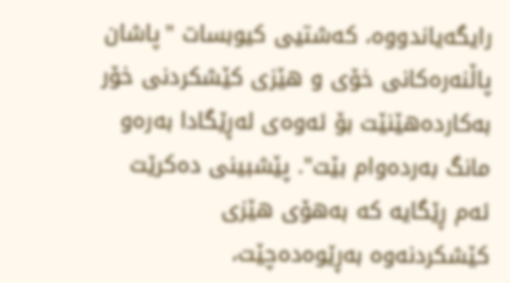رایگەیاندووە، کەشتیی کیوبسات "پاشان پاڵنەرەکانی خۆی و هێزی کێشکردنی خۆر بەکاردەهێنێت بۆ ئەوەی لەڕێگادا بەرەو مانگ بەردەوام بێت". پێشبینی دەکرێت ئەم ڕێگایە کە بەهۆی هێزی کێشکردنەوە بەڕێوەدەچێت،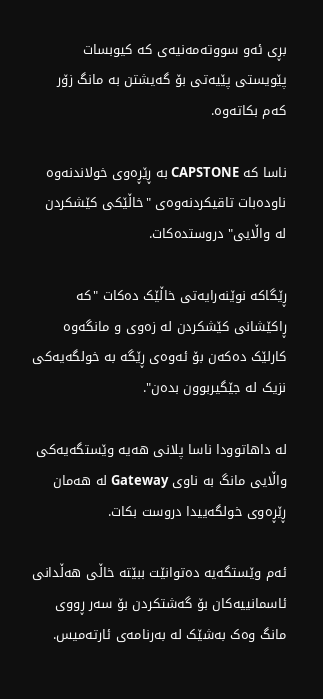بڕی ئەو سووتەمەنیەی کە کیوبسات پێویستی پێیەتی بۆ گەیشتن بە مانگ زۆر کەم بکاتەوە.

ناسا کە CAPSTONE بە ڕێڕەوی خولاندنەوە ناودەبات تاقیکردنەوەی "خاڵێکی کێشکردن لە واڵایی" دروستدەکات.

ڕێگاکە نوێنەرایەتی خاڵێک دەکات "کە ڕاکێشانی کێشکردن لە زەوی و مانگەوە کارلێک دەکەن بۆ ئەوەی ڕێگە بە خولگەیەکی نزیک لە جێگیربوون بدەن".

لە داهاتوودا ناسا پلانی هەیە وێستگەیەکی واڵایی مانگ بە ناوی Gateway لە هەمان ڕێڕەوی خولگەییدا دروست بکات.

ئەم وێستگەیە دەتوانێت ببێتە خاڵی هەڵدانی ئاسمانییەکان بۆ گەشتکردن بۆ سەر ڕووی مانگ وەک بەشێک لە بەرنامەی ئارتەمیس.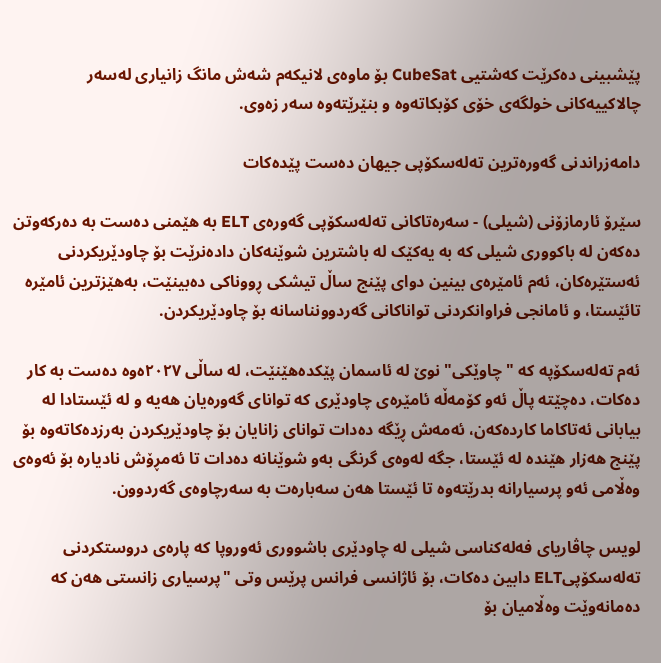پێشبینی دەکرێت کەشتیی CubeSat بۆ ماوەی لانیکەم شەش مانگ زانیاری لەسەر چالاکییەکانی خولگەی خۆی کۆبکاتەوە و بنێرێتەوە سەر زەوی.

دامەزراندنی گەورەترین تەلەسکۆپی جیهان دەست پێدەکات

سێرۆ ئارمازۆنی (شیلی) - سەرەتاکانی تەلەسکۆپی گەورەی ELT بە هێمنی دەست بە دەرکەوتن دەکەن لە باکووری شیلی کە بە یەکێک لە باشترین شوێنەکان دادەنرێت بۆ چاودێریکردنی ئەستێرەکان، ئەم ئامێرەی بینین دوای پێنج ساڵ تیشکی ڕووناکی دەبینێت، بەهێزترین ئامێرە تائێستا، و ئامانجی فراوانکردنی تواناکانی گەردوونناسانە بۆ چاودێریکردن.

ئەم تەلەسکۆپە کە "چاوێکی" نوێ لە ئاسمان پێکدەهێنێت، لە ساڵی ٢٠٢٧ەوە دەست بە کار دەکات، دەچێتە پاڵ ئەو کۆمەڵە ئامێرەی چاودێری کە توانای گەورەیان هەیە و لە ئێستادا لە بیابانی ئەتاکاما کاردەکەن، ئەمەش ڕێگە دەدات توانای زانایان بۆ چاودێریکردن بەرزدەکاتەوە بۆ پێنج هەزار هێندە لە ئێستا، جگە لەوەی گرنگی بەو شوێنانە دەدات تا ئەمڕۆش نادیارە بۆ ئەوەی وەڵامی ئەو پرسیارانە بدرێتەوە تا ئێستا هەن سەبارەت بە سەرچاوەی گەردوون.

لویس چاڤاریای فەلەکناسی شیلی لە چاودێری باشووری ئەوروپا کە پارەی دروستکردنی تەلەسکۆپیELT دابین دەکات، بۆ ئاژانسی فرانس پرێس وتی "پرسیاری زانستی هەن کە دەمانەوێت وەڵامیان بۆ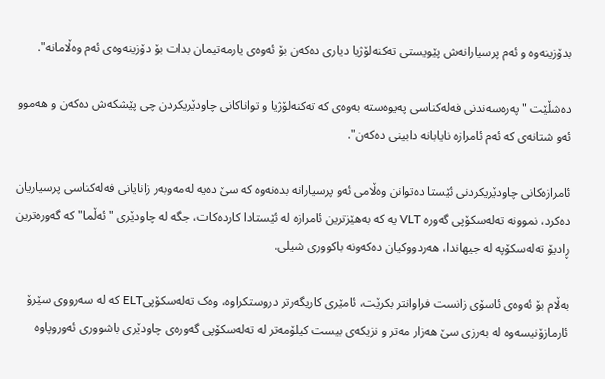بدۆزینەوە و ئەم پرسیارانەش پێویستی تەکنەلۆژیا دیاری دەکەن بۆ ئەوەی یارمەتیمان بدات بۆ دۆزینەوەی ئەم وەڵامانە".

دەشڵێت "پەرەسەندنی فەلەکناسی پەیوەستە بەوەی کە تەکنەلۆژیا و تواناکانی چاودێریکردن چی پێشکەش دەکەن و هەموو ئەو شتانەی کە ئەم ئامرازە نایابانە دابینی دەکەن".

ئامرازەکانی چاودێریکردنی ئێستا دەتوانن وەڵامی ئەو پرسیارانە بدەنەوە کە سێ دەیە لەمەوبەر زانایانی فەلەکناسی پرسیاریان دەکرد، نموونە تەلەسکۆپی گەورە VLT یە کە بەهێزترین ئامرازە لە ئێستادا کاردەکات، جگە لە چاودێری "ئەڵما" کە گەورەترین ڕادیۆ تەلەسکۆپە لە جیهاندا، هەردووکیان دەکەونە باکووری شیلی.

بەڵام بۆ ئەوەی ئاسۆی زانست فراوانتر بکرێت، ئامێری کاریگەرتر دروستکراوە، وەک تەلەسکۆپیELT کە لە سەرووی سێرۆ ئارمازۆنیسەوە لە بەرزی سێ هەزار مەتر و نزیکەی بیست کیلۆمەتر لە تەلەسکۆپی گەورەی چاودێری باشووری ئەوروپاوە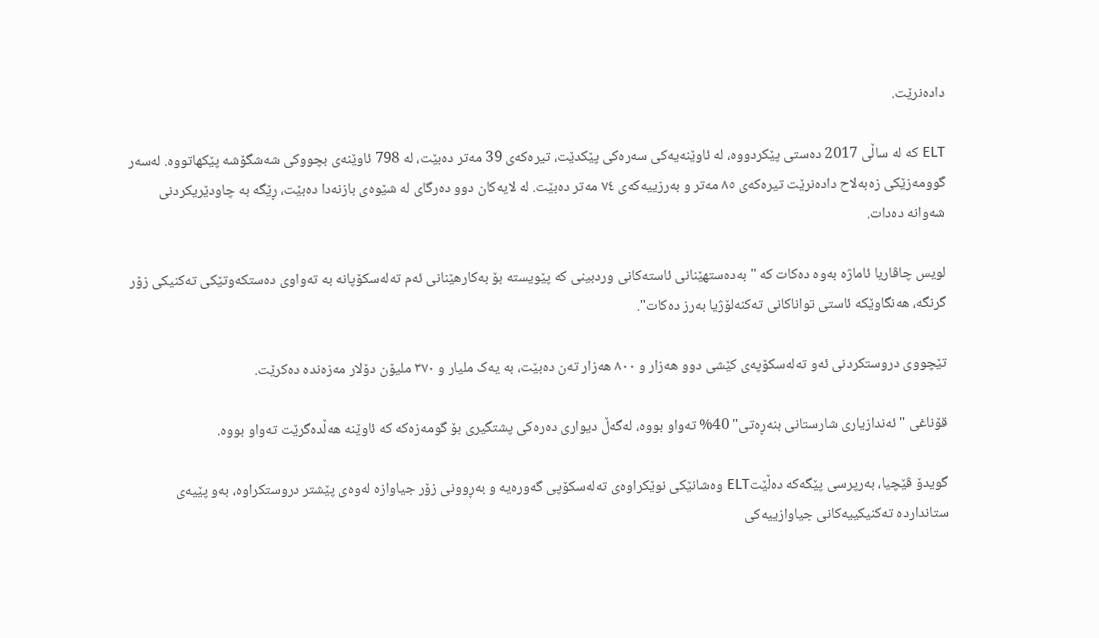دادەنرێت.

ELT کە لە ساڵی 2017 دەستی پێکردووە، لە ئاوێنەیەکی سەرەکی پێکدێت، تیرەکەی 39 مەتر دەبێت، لە 798 ئاوێنەی بچووکی شەشگۆشە پێکهاتووە. لەسەر گوومەزێکی زەبەلاح دادەنرێت تیرەکەی ٨٥ مەتر و بەرزییەکەی ٧٤ مەتر دەبێت. لە لایەکان دوو دەرگای لە شێوەی بازنەدا دەبێت، ڕێگە بە چاودێریکردنی شەوانە دەدات.

لویس چاڤاریا ئاماژە بەوە دەکات کە "بەدەستهێنانی ئاستەکانی وردبینی کە پێویستە بۆ بەکارهێنانی ئەم تەلەسکۆپانە بە تەواوی دەستکەوتێکی تەکنیکی زۆر گرنگە، هەنگاوێکە ئاستی تواناکانی تەکنەلۆژیا بەرز دەکات".

تێچووی دروستکردنی ئەو تەلەسکۆپەی کێشی دوو هەزار و ٨٠٠ هەزار تەن دەبێت، بە یەک ملیار و ٣٧٠ ملیۆن دۆلار مەزەندە دەکرێت.

قۆناغی "ئەندازیاری شارستانی بنەڕەتی" 40% تەواو بووە، لەگەڵ دیواری دەرەکی پشتگیری بۆ گومەزەکە کە ئاوێنە هەڵدەگرێت تەواو بووە.

گویدۆ ڤێچیا، بەرپرسی پێگەکە دەڵێتELT وەشانێکی نوێکراوەی تەلەسکۆپی گەورەیە و بەڕوونی زۆر جیاوازە لەوەی پێشتر دروستکراوە، بەو پێیەی ستانداردە تەکنیکییەکانی جیاوازییەکی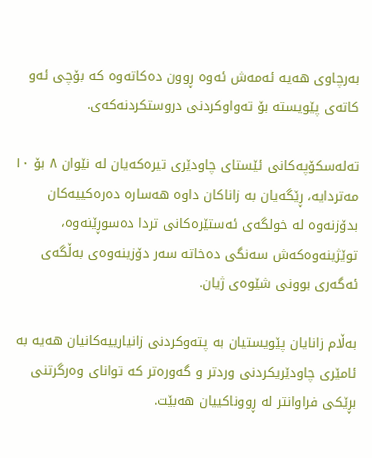بەرچاوی هەیە ئەمەش ئەوە ڕوون دەکاتەوە کە بۆچی ئەو کاتەی پێویستە بۆ تەواوکردنی دروستکردنەکەی.

تەلەسکۆپەکانی ئێستای چاودێری تیرەکەیان لە نێوان ٨ بۆ ١٠ مەتردایە، ڕێگەیان بە زاناکان داوە هەسارە دەرەکییەکان بدۆزنەوە لە خولگەی ئەستێرەکانی تردا دەسوڕێنەوە، توێژینەوەکەش سەنگی دەخاتە سەر دۆزینەوەی بەڵگەی ئەگەری بوونی شێوەی ژیان.

بەڵام زانایان پێویستیان بە پتەوکردنی زانیارییەکانیان هەیە بە ئامێری چاودێریکردنی وردتر و گەورەتر کە توانای وەرگرتنی بڕێکی فراوانتر لە ڕووناکییان هەبێت.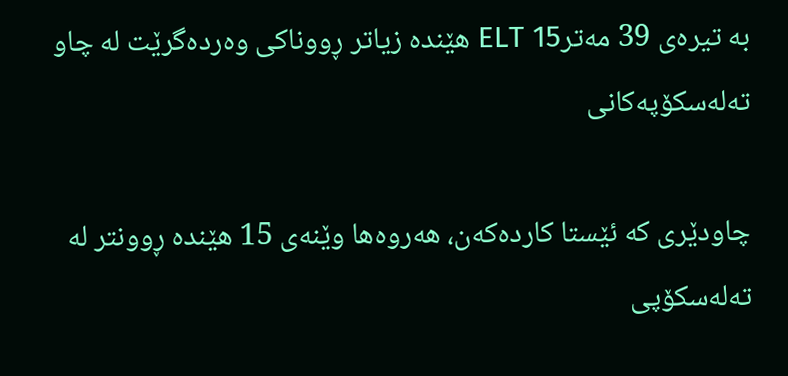بە تیرەی 39 مەترELT 15 هێندە زیاتر ڕووناکی وەردەگرێت لە چاو تەلەسکۆپەکانی

چاودێری کە ئێستا کاردەکەن، هەروەها وێنەی 15 هێندە ڕوونتر لە تەلەسکۆپی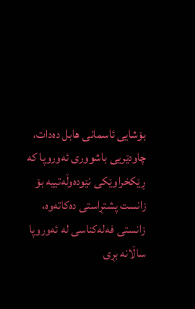بۆشایی ئاسمانی هابل دەدات، چاودێریی باشووری ئەوروپا کە ڕێکخراوێکی نێودەوڵەتییە بۆ زانست پشتڕاستی دەکاتەوە، زانستی فەلەکناسی لە ئەوروپا ساڵانە بڕی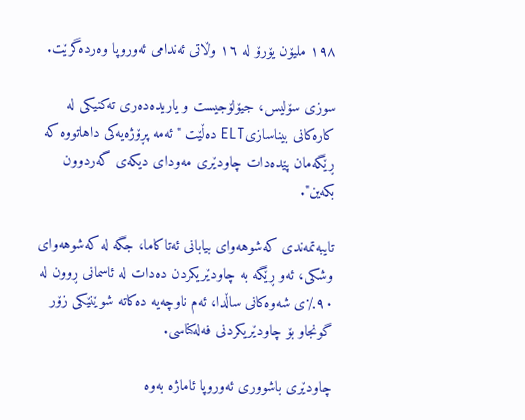١٩٨ ملیۆن یۆرۆ لە ١٦ وڵاتی ئەندامی ئەوروپا وەردەگرێت.

سوزی سۆلیس، جیۆلۆجیست و یاریدەدەری تەکنیکی لە کارەکانی بیناسازیELT دەڵێت "ئەمە پڕۆژەیەکی داهاتووە کە ڕێگەمان پێدەدات چاودێری مەودای دیکەی گەردوون بکەین".

تایبەتمەندی کەشوهەوای بیابانی ئەتاکاما، جگە لە کەشوهەوای وشکی، ئەو ڕێگە بە چاودێریکردن دەدات لە ئاسمانی ڕوون لە ٩٠٪ی شەوەکانی ساڵدا، ئەم ناوچەیە دەکاتە شوێنێکی زۆر گونجاو بۆ چاودێریکردنی فەلەکناسی.

چاودێری باشووری ئەوروپا ئاماژە بەوە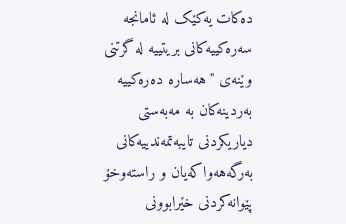دەکات یەکێک لە ئامانجە سەرەکییەکانی بریتییە لە گرتنی وێنەی "هەسارە دەرەکییە بەردینەکان بە مەبەستی دیاریکردنی تایبەتمەندییەکانی بەرگەهەواکەیان و راستەوخۆ پێوانەکردنی خێرابوونی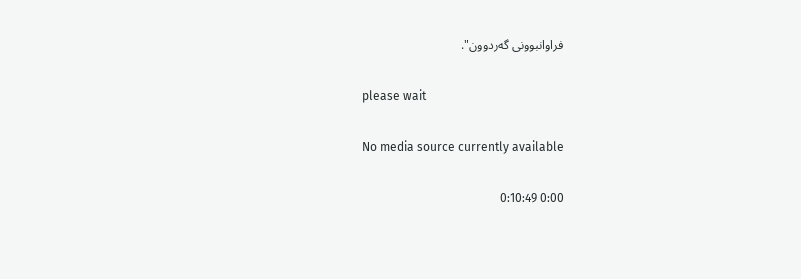فراوانبوونی گەردوون".

please wait

No media source currently available

0:00 0:10:49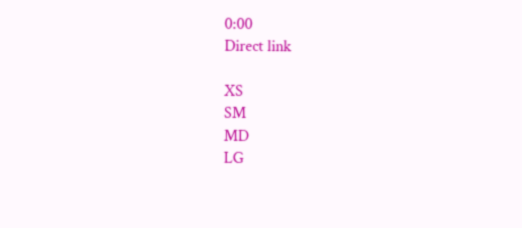0:00
Direct link

XS
SM
MD
LG